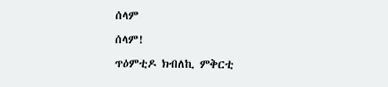ሰላም
ሰላም!
ጥዕምቲዶ ክብለኪ ምቅርቲ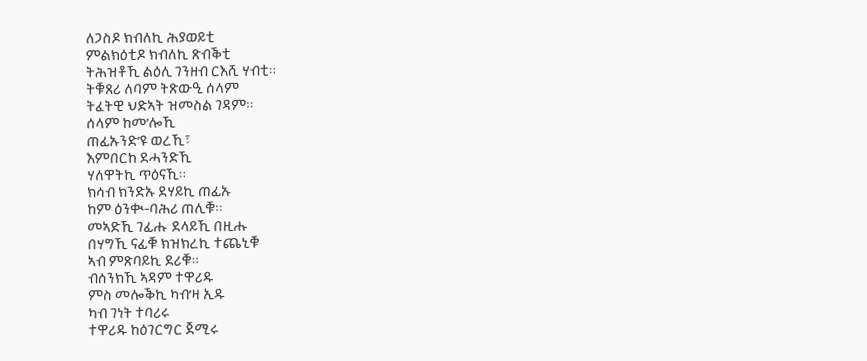ለጋስዶ ክብለኪ ሕያወይቲ
ምልክዕቲዶ ክብለኪ ጽብቕቲ
ትሕዝቶኺ ልዕሊ ገንዘብ ርእሺ ሃብቲ።
ትቑጸሪ ለባም ትጽውዒ ሰላም
ትፈትዊ ህድኣት ዝመስል ገዳም።
ሰላም ከመ’ሎኺ
ጠፊኡንድ’ዩ ወረኺ፣
እምበርከ ደሓንድኺ
ሃለዋትኪ ጥዕናኺ።
ክሳብ ክንድኡ ደሃይኪ ጠፊኡ
ከም ዕንቊ-ባሕሪ ጠሊቑ።
መኣድኺ ገፊሑ ደላይኺ በዚሑ
በሃግኺ ናፊቑ ክዝክረኪ ተጨኒቑ
ኣብ ምጽባይኪ ደሪቑ።
ብሰንክኺ ኣዳም ተዋሪዱ
ምስ መሎቕኪ ካብ’ዛ ኢዱ
ካብ ገነት ተባሪሩ
ተዋሪዱ ከዕገርግር ጀሚሩ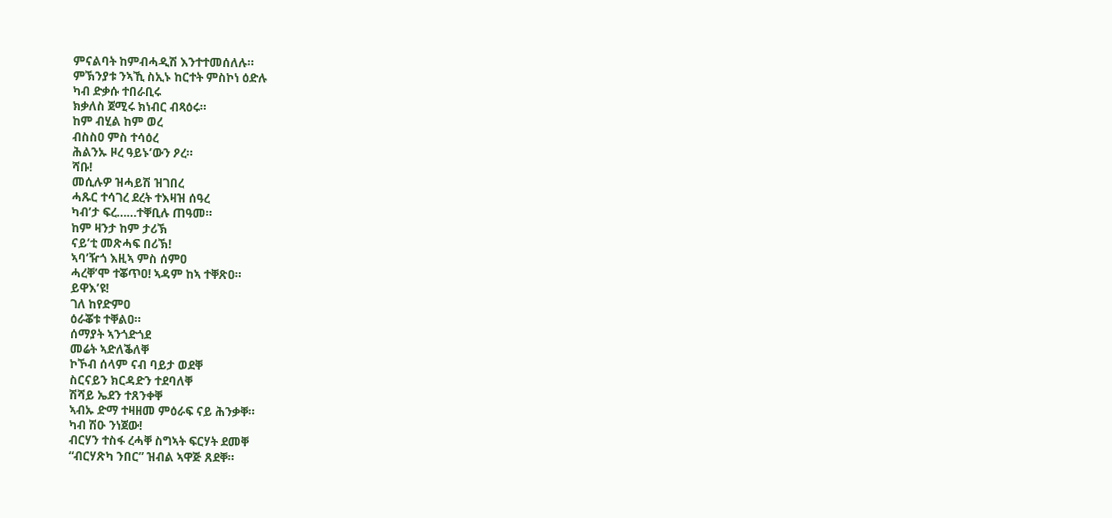ምናልባት ከምብሓዲሽ እንተተመሰለሉ።
ምኽንያቱ ንኣኺ ስኢኑ ከርተት ምስኮነ ዕድሉ
ካብ ድቃሱ ተበራቢሩ
ክቃለስ ጀሚሩ ክነብር ብጻዕሩ።
ከም ብሂል ከም ወረ
ብስስዐ ምስ ተሳዕረ
ሕልንኡ ዞረ ዓይኑ’ውን ዖረ።
ሻቡ!
መሲሉዎ ዝሓይሽ ዝገበረ
ሓጹር ተሳገረ ደረት ተእዛዝ ሰዓረ
ካብ’ታ ፍረ……ተቐቢሉ ጠዓመ።
ከም ዛንታ ከም ታሪኽ
ናይ’ቲ መጽሓፍ በሪኽ!
ኣባ’ዥጎ እዚኣ ምስ ሰምዐ
ሓረቐ’ሞ ተቖጥዐ! ኣዳም ከኣ ተቐጽዐ።
ይዋእ’ዩ!
ገለ ከየድምዐ
ዕራቖቱ ተቐልዐ።
ሰማያት ኣንጎድጎደ
መሬት ኣድለቕለቐ
ኮኾብ ሰላም ናብ ባይታ ወደቐ
ስርናይን ክርዳድን ተደባለቐ
ሽሻይ ኤደን ተጸንቀቐ
ኣብኡ ድማ ተዛዘመ ምዕራፍ ናይ ሕንቃቐ።
ካብ ሽዑ ንነጀው!
ብርሃን ተስፋ ረሓቐ ስግኣት ፍርሃት ደመቐ
“ብርሃጽካ ንበር” ዝብል ኣዋጅ ጸደቐ።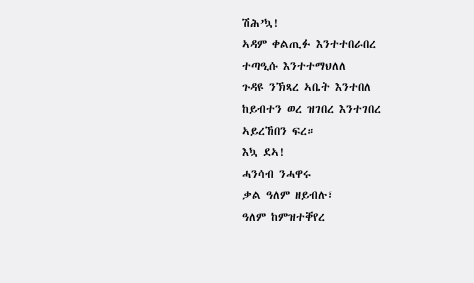ሽሕ’ኳ!
ኣዳም ቀልጢፉ እንተተበራበረ
ተጣዒሱ እንተተማህለለ
ጉዳዩ ንኽጻረ ኣቤት እንተበለ
ከይብተን ወረ ዝገበረ እንተገበረ
ኣይረኸበን ፍረ።
እኳ ደኣ!
ሓንሳብ ንሓዋሩ
ቃል ዓለም ዘይብሉ፣
ዓለም ከምዝተቐየረ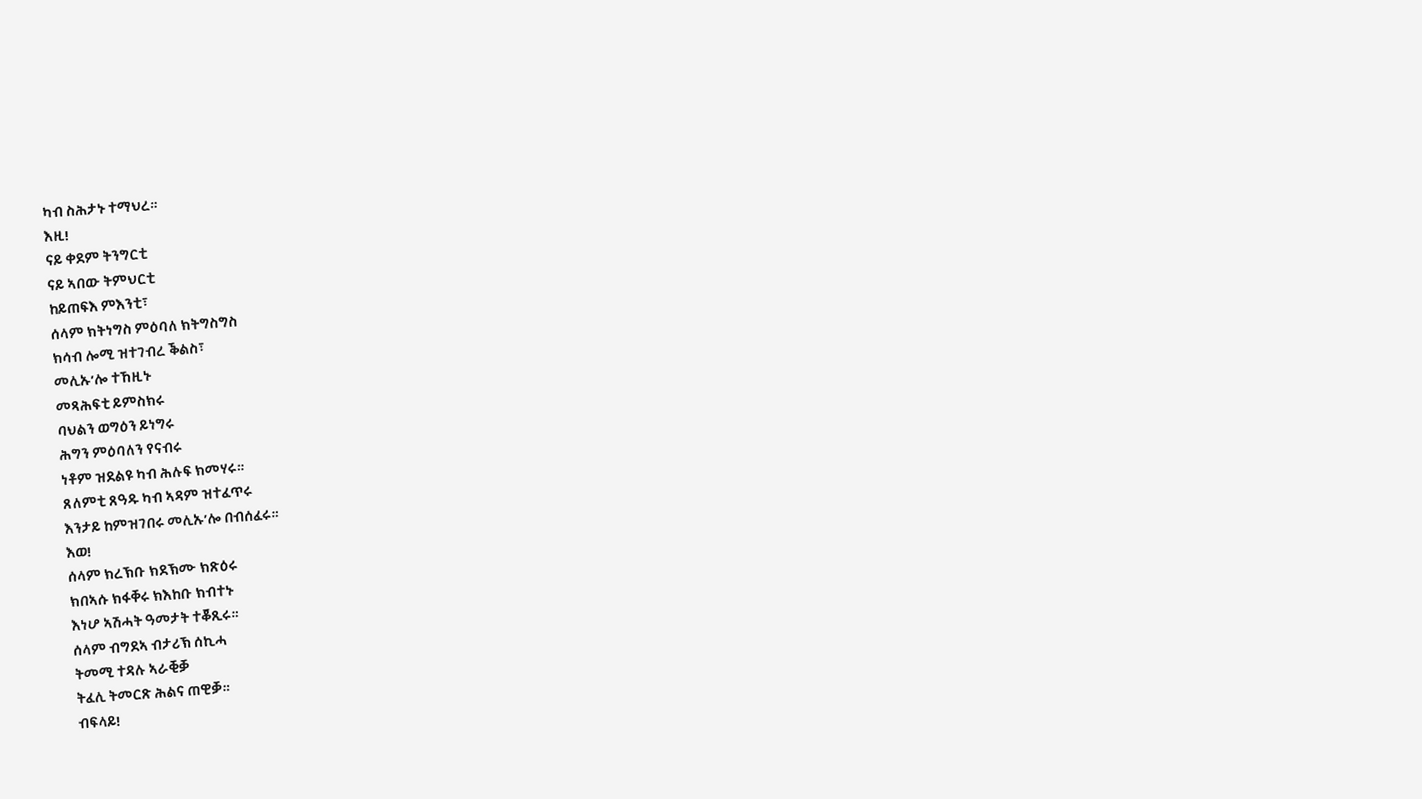ካብ ስሕታኑ ተማህረ።
እዚ!
ናይ ቀደም ትንግርቲ
ናይ ኣበው ትምህርቲ
ከይጠፍእ ምእንቲ፣
ሰላም ክትነግስ ምዕባለ ክትግስግስ
ክሳብ ሎሚ ዝተገብረ ቕልስ፣
መሊኡ’ሎ ተኸዚኑ
መጻሕፍቲ ይምስክሩ
ባህልን ወግዕን ይነግሩ
ሕግን ምዕባለን የናብሩ
ነቶም ዝደልዩ ካብ ሕሉፍ ክመሃሩ።
ጸለምቲ ጸዓዱ ካብ ኣዳም ዝተፈጥሩ
እንታይ ከምዝገበሩ መሊኡ’ሎ በብሰፈሩ።
እወ!
ሰላም ክረኽቡ ክደኽሙ ክጽዕሩ
ክበኣሱ ክፋቐሩ ክእከቡ ክብተኑ
እነሆ ኣሽሓት ዓመታት ተቖጺሩ።
ሰላም ብግደኣ ብታሪኽ ሰኪሓ
ትመሚ ተዳሉ ኣራቒቓ
ትፈሊ ትመርጽ ሕልና ጠዊቓ።
ብፍላይ!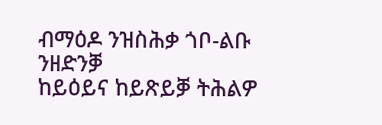ብማዕዶ ንዝስሕቃ ጎቦ-ልቡ ንዘድንቓ
ከይዕይና ከይጽይቓ ትሕልዎ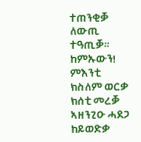ተጠንቂቓ
ለውጢ ተዓጢቓ።
ከምኡውን!
ምእንቲ ክስለም ወርቃ
ክሰቲ መረቓ
ኣዘንጊዑ ሓደጋ ከይወድቃ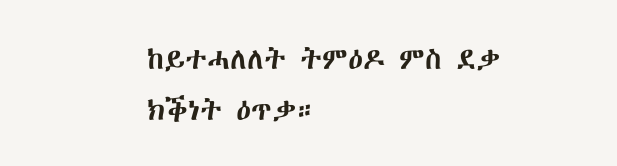ከይተሓለለት ትምዕዶ ምስ ደቃ
ክቕነት ዕጥቃ።